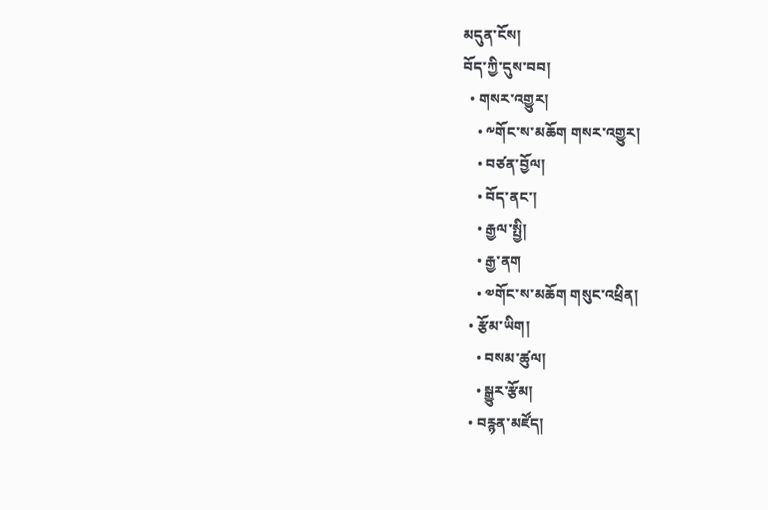མདུན་ངོས།
བོད་ཀྱི་དུས་བབ།
  • གསར་འགྱུར།
    • ༸གོང་ས་མཆོག གསར་འགྱུར།
    • བཙན་བྱོལ།
    • བོད་ནང་།
    • རྒྱལ་སྤྱི།
    • རྒྱ་ནག
    • ༧གོང་ས་མཆོག གསུང་འཕྲིན།
  • རྩོམ་ཡིག།
    • བསམ་ཚུལ།
    • སྒྱུར་རྩོམ།
  • བརྙན་མཛོད།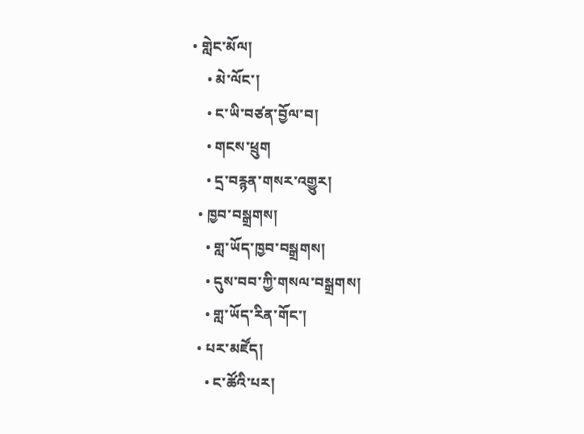• གླེང་མོལ།
    • མེ་ལོང་།
    • ང་ཡི་བཙན་བྱོལ་བ།
    • གངས་ཕྲུག
    • དྲ་བརྙན་གསར་འགྱུར།
  • ཁྱབ་བསྒྲགས།
    • གླ་ཡོད་ཁྱབ་བསྒྲགས།
    • དུས་བབ་ཀྱི་གསལ་བསྒྲགས།
    • གླ་ཡོད་རིན་གོང་།
  • པར་མཛོད།
    • ང་ཚོའི་པར།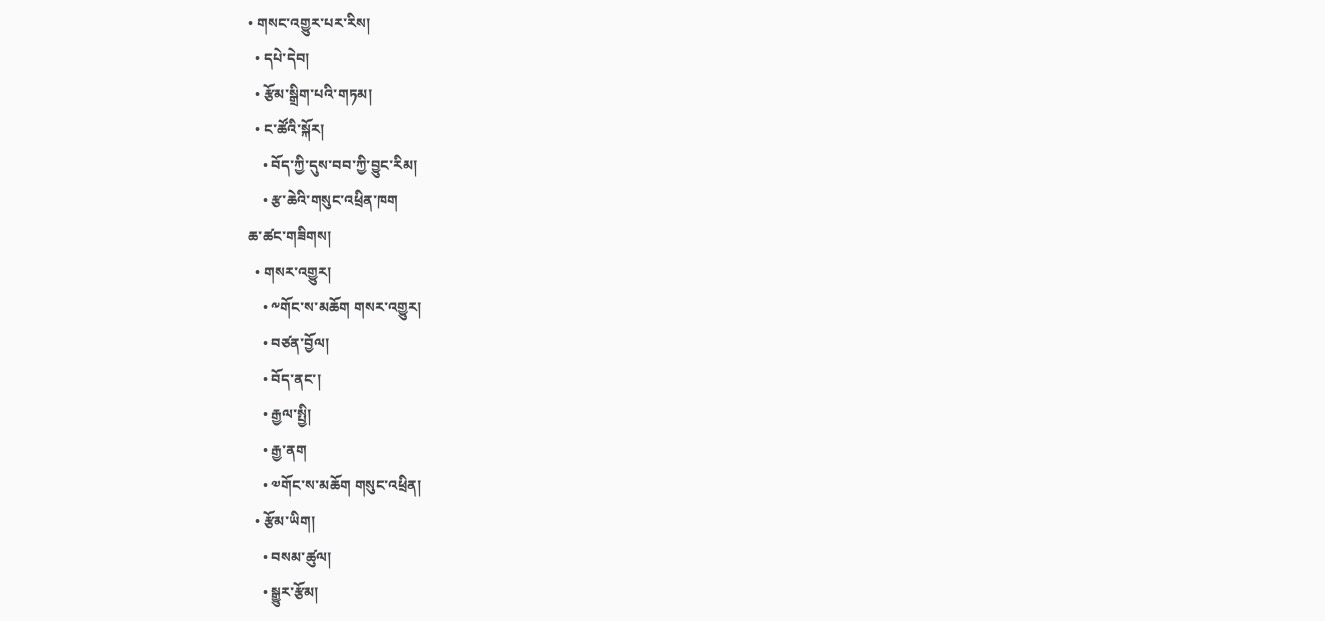• གསང་འགྱུར་པར་རིས།
  • དཔེ་དེབ།
  • རྩོམ་སྒྲིག་པའི་གཏམ།
  • ང་ཚོའི་སྐོར།
    • བོད་ཀྱི་དུས་བབ་ཀྱི་བྱུང་རིམ།
    • རྩ་ཆེའི་གསུང་འཕྲིན་ཁག
ཆ་ཚང་གཟིགས།
  • གསར་འགྱུར།
    • ༸གོང་ས་མཆོག གསར་འགྱུར།
    • བཙན་བྱོལ།
    • བོད་ནང་།
    • རྒྱལ་སྤྱི།
    • རྒྱ་ནག
    • ༧གོང་ས་མཆོག གསུང་འཕྲིན།
  • རྩོམ་ཡིག།
    • བསམ་ཚུལ།
    • སྒྱུར་རྩོམ།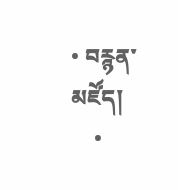• བརྙན་མཛོད།
    •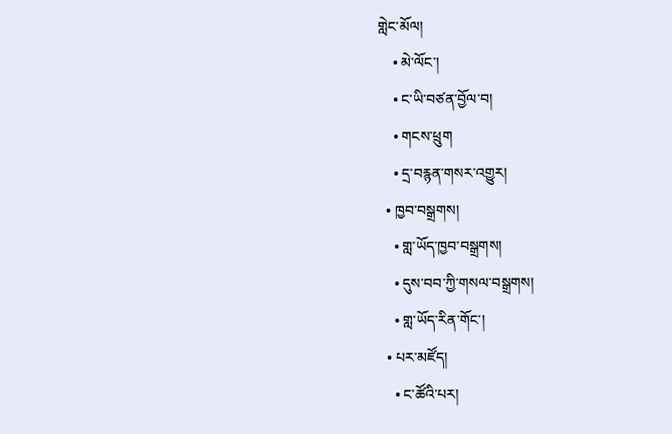གླེང་མོལ།
    • མེ་ལོང་།
    • ང་ཡི་བཙན་བྱོལ་བ།
    • གངས་ཕྲུག
    • དྲ་བརྙན་གསར་འགྱུར།
  • ཁྱབ་བསྒྲགས།
    • གླ་ཡོད་ཁྱབ་བསྒྲགས།
    • དུས་བབ་ཀྱི་གསལ་བསྒྲགས།
    • གླ་ཡོད་རིན་གོང་།
  • པར་མཛོད།
    • ང་ཚོའི་པར།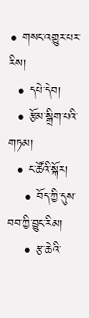• གསང་འགྱུར་པར་རིས།
  • དཔེ་དེབ།
  • རྩོམ་སྒྲིག་པའི་གཏམ།
  • ང་ཚོའི་སྐོར།
    • བོད་ཀྱི་དུས་བབ་ཀྱི་བྱུང་རིམ།
    • རྩ་ཆེའི་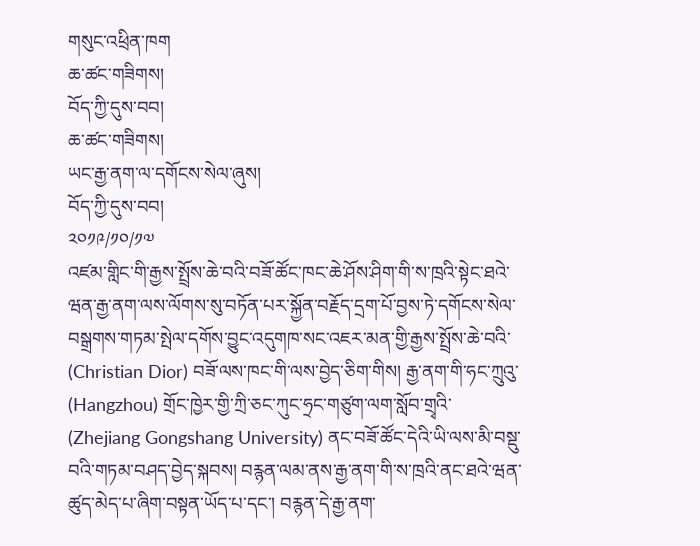གསུང་འཕྲིན་ཁག
ཆ་ཚང་གཟིགས།
བོད་ཀྱི་དུས་བབ།
ཆ་ཚང་གཟིགས།
ཡང་རྒྱ་ནག་ལ་དགོངས་སེལ་ཞུས།
བོད་ཀྱི་དུས་བབ།
༢༠༡༩/༡༠/༡༧
འཛམ་གླིང་གི་རྒྱས་སྤྲོས་ཆེ་བའི་བཟོ་ཚོང་ཁང་ཆེ་ཤོས་ཤིག་གི་ས་ཁྲའི་སྟེང་ཐའེ་ཝན་རྒྱ་ནག་ལས་ལོགས་སུ་བཏོན་པར་སྐྱོན་བརྗོད་དྲག་པོ་བྱས་ཏེ་དགོངས་སེལ་བསྒྲགས་གཏམ་སྤེལ་དགོས་བྱུང་འདུགཁ་སང་འཇར་མན་གྱི་རྒྱས་སྤྲོས་ཆེ་བའི་ (Christian Dior) བཟོ་ལས་ཁང་གི་ལས་བྱེད་ཅིག་གིས། རྒྱ་ནག་གི་ཧང་ཀྲུའུ་ (Hangzhou) གྲོང་ཁྱེར་གྱི་ཀྲི་ཅང་ཀུང་ཧྲང་གཙུག་ལག་སློབ་གྲྭའི་ (Zhejiang Gongshang University) ནང་བཟོ་ཚོང་དེའི་ཡི་ལས་མི་བསྡུ་བའི་གཏམ་བཤད་བྱེད་སྐབས། བརྙན་ལམ་ནས་རྒྱ་ནག་གི་ས་ཁྲའི་ནང་ཐའེ་ཝན་ཚུད་མེད་པ་ཞིག་བསྟན་ཡོད་པ་དང་། བརྙན་དེ་རྒྱ་ནག་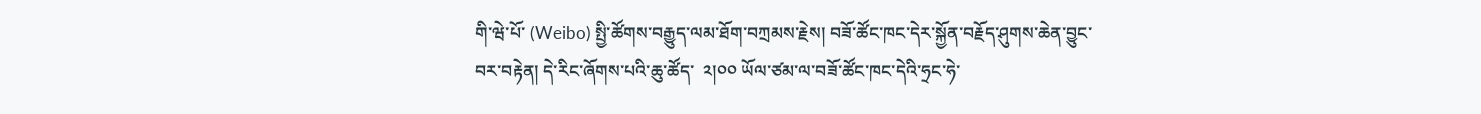གི་ཝེ་པོ་ (Weibo) སྤྱི་ཚོགས་བརྒྱུད་ལམ་ཐོག་བཀྲམས་རྗེས། བཟོ་ཚོང་ཁང་དེར་སྐྱོན་བརྗོད་ཤུགས་ཆེན་བྱུང་བར་བརྟེན། དེ་རིང་ཞོགས་པའི་ཆུ་ཚོད་  ༢།༠༠ ཡོལ་ཙམ་ལ་བཟོ་ཚོང་ཁང་དེའི་ཧྲང་ཧེ་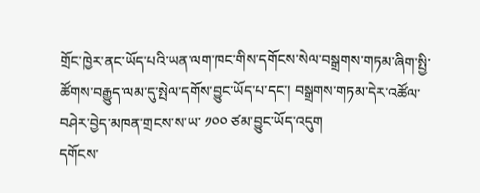གྲོང་ཁྱེར་ནང་ཡོད་པའི་ཡན་ལག་ཁང་གིས་དགོངས་སེལ་བསྒྲགས་གཏམ་ཞིག་སྤྱི་ཚོགས་བརྒྱུད་ལམ་དུ་སྤེལ་དགོས་བྱུང་ཡོད་པ་དང་། བསྒྲགས་གཏམ་དེར་འཚོལ་བཤེར་བྱེད་མཁན་གྲངས་ས་ཡ་ ༡༠༠ ཙམ་བྱུང་ཡོད་འདུག
དགོངས་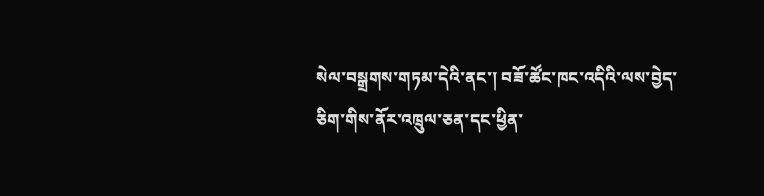སེལ་བསྒྲགས་གཏམ་དེའི་ནང་། བཟོ་ཚོང་ཁང་འདིའི་ལས་བྱེད་ཅིག་གིས་ནོར་འཁྲུལ་ཅན་དང་ཕྱིན་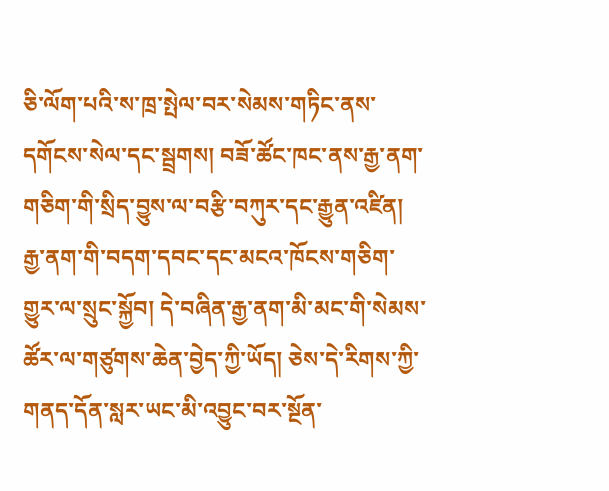ཅི་ལོག་པའི་ས་ཁྲ་སྤེལ་བར་སེམས་གཏིང་ནས་དགོངས་སེལ་དང་སྦྲགས། བཟོ་ཚོང་ཁང་ནས་རྒྱ་ནག་གཅིག་གི་སྲིད་བྱུས་ལ་བརྩི་བཀུར་དང་རྒྱུན་འཛིན། རྒྱ་ནག་གི་བདག་དབང་དང་མངའ་ཁོངས་གཅིག་གྱུར་ལ་སྲུང་སྐྱོབ། དེ་བཞིན་རྒྱ་ནག་མི་མང་གི་སེམས་ཚོར་ལ་གཙུགས་ཆེན་བྱེད་ཀྱི་ཡོད། ཅེས་དེ་རིགས་ཀྱི་གནད་དོན་སླར་ཡང་མི་འབྱུང་བར་སྔོན་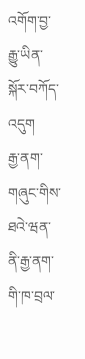འགོག་བྱ་རྒྱུ་ཡིན་སྐོར་བཀོད་འདུག
རྒྱ་ནག་གཞུང་གིས་ཐའེ་ཝན་ནི་རྒྱ་ནག་གི་ཁ་བྲལ་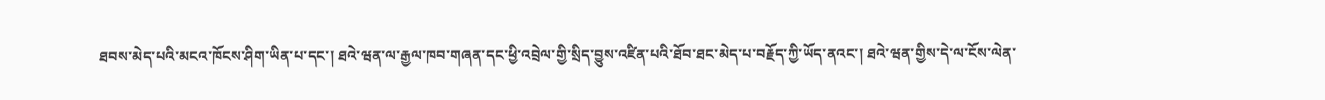ཐབས་མེད་པའི་མངའ་ཁོངས་ཤིག་ཡིན་པ་དང་། ཐའེ་ཝན་ལ་རྒྱལ་ཁབ་གཞན་དང་ཕྱི་འབྲེལ་གྱི་སྲིད་བྱུས་འཛིན་པའི་ཐོབ་ཐང་མེད་པ་བརྗོད་ཀྱི་ཡོད་ནའང་། ཐའེ་ཝན་གྱིས་དེ་ལ་ངོས་ལེན་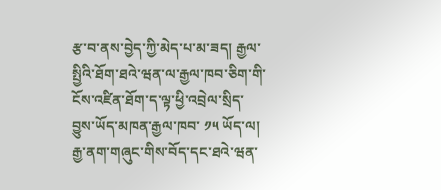རྩ་བ་ནས་བྱེད་ཀྱི་མེད་པ་མ་ཟད། རྒྱལ་སྤྱིའི་ཐོག་ཐའེ་ཝན་ལ་རྒྱལ་ཁབ་ཅིག་གི་ངོས་འཛིན་ཐོག་ད་ལྟ་ཕྱི་འབྲེལ་སྲིད་བྱུས་ཡོད་མཁན་རྒྱལ་ཁབ་ ༡༥ ཡོད་ལ། རྒྱ་ནག་གཞུང་གིས་བོད་དང་ཐའེ་ཝན་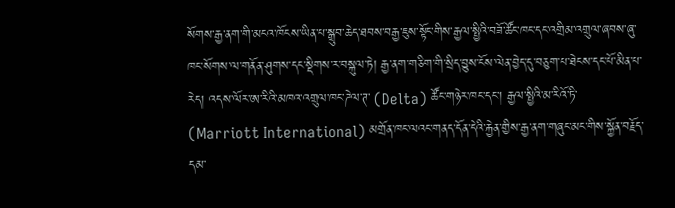སོགས་རྒྱ་ནག་གི་མངའ་ཁོངས་ཡིན་པ་སྒྲུབ་ཆེད་ཐབས་བརྒྱ་ཇུས་སྟོང་གིས་རྒྱལ་སྤྱིའི་བཟོ་ཚོང་ཁང་དང་འགྲིམ་འགྲུལ་ཞབས་ཞུ་ཁང་སོགས་ལ་གནོན་ཤུགས་དང་སྡིགས་ར་བསྐུལ་ཏེ། རྒྱ་ནག་གཅིག་གི་སྲིད་བྱུས་ངོས་ལེན་བྱེད་དུ་བཅུག་པ་ཐེངས་དང་པོ་མིན་པ་རེད། འདས་ལོར་ཨ་རིའི་མཁའ་འགྲུལ་ཁང་ཌེལ་ཊ་ (Delta) ཚོང་གཉེར་ཁང་དང་། རྒྱལ་སྤྱིའི་མ་རིའོ་ཏི་ (Marriott International) མགྲོན་ཁང་ལའང་གནད་དོན་དེའི་རྐྱེན་གྱིས་རྒྱ་ནག་གཞུང་མང་གིས་སྐྱོན་བརྗོད་དམ་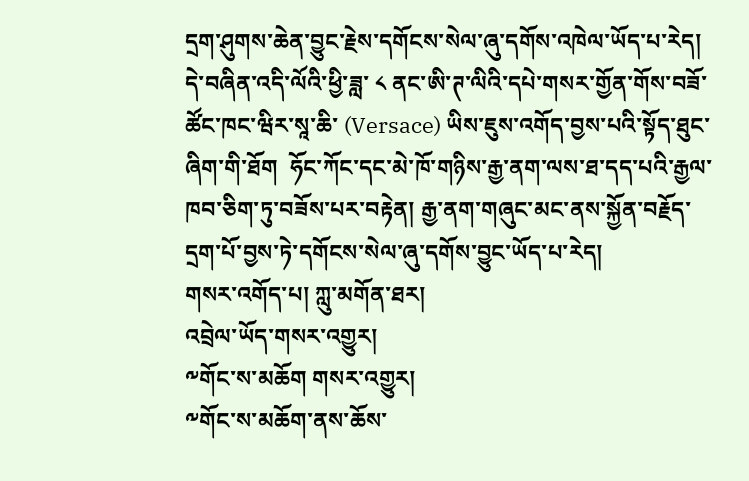དྲག་ཤུགས་ཆེན་བྱུང་རྗེས་དགོངས་སེལ་ཞུ་དགོས་འཁེལ་ཡོད་པ་རེད། དེ་བཞིན་འདི་ལོའི་ཕྱི་ཟླ་ ༨ ནང་ཨི་ཊ་ལིའི་དཔེ་གསར་གྱོན་གོས་བཟོ་ཚོང་ཁང་ཝིར་སཱ་ཆི་ (Versace) ཡིས་ཇུས་འགོད་བྱས་པའི་སྟོད་ཐུང་ཞིག་གི་ཐོག  ཧོང་ཀོང་དང་མེ་ཁོ་གཉིས་རྒྱ་ནག་ལས་ཐ་དད་པའི་རྒྱལ་ཁབ་ཅིག་ཏུ་བཟོས་པར་བརྟེན། རྒྱ་ནག་གཞུང་མང་ནས་སྐྱོན་བརྗོད་དྲག་པོ་བྱས་ཏེ་དགོངས་སེལ་ཞུ་དགོས་བྱུང་ཡོད་པ་རེད།
གསར་འགོད་པ། ཀླུ་མགོན་ཐར།
འབྲེལ་ཡོད་གསར་འགྱུར།
༸གོང་ས་མཆོག གསར་འགྱུར།
༸གོང་ས་མཆོག་ནས་ཆོས་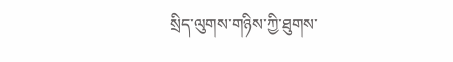སྲིད་ལུགས་གཉིས་ཀྱི་ཐུགས་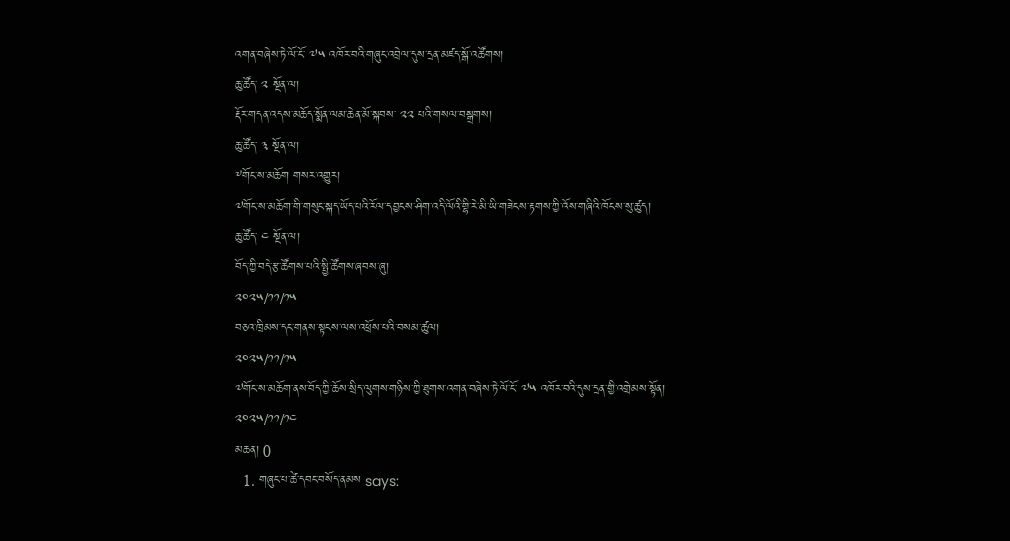འགན་བཞེས་ཏེ་ལོ་ངོ་ ༧༥ འཁོར་བའི་གཞུང་འབྲེལ་དུས་དྲན་མཛད་སྒོ་འཚོགས།
ཆུ་ཚོད་ ༢ སྔོན་ལ།
རྡོར་གདན་འདས་མཆོད་སྨོན་ལམ་ཆེན་མོ་སྐབས་ ༢༢ པའི་གསལ་བསྒྲགས།
ཆུ་ཚོད་ ༣ སྔོན་ལ།
༸གོང་ས་མཆོག གསར་འགྱུར།
༧གོང་ས་མཆོག་གི་གསུང་སྐད་ཡོད་པའི་རོལ་དབྱངས་ཤིག་འདི་ལོའི་གྷི་རེ་མི་ཡི་གཟེངས་རྟགས་ཀྱི་འོས་གཞིའི་ཁོངས་སུ་ཚུད།
ཆུ་ཚོད་ ༤ སྔོན་ལ།
བོད་ཀྱི་བདེ་རྩ་ཚོགས་པའི་སྤྱི་ཚོགས་ཞབས་ཞུ།
༢༠༢༥/༡༡/༡༥
བཅའ་ཁྲིམས་དང་གནས་སྟངས་ལས་འཕྲོས་པའི་བསམ་ཚུལ།
༢༠༢༥/༡༡/༡༥
༧གོང་ས་མཆོག་ནས་བོད་ཀྱི་ཆོས་སྲིད་ལུགས་གཉིས་ཀྱི་ཐུགས་འགན་བཞེས་ཏེ་ལོ་ངོ་ ༧༥ འཁོར་བའི་དུས་དྲན་གྱི་འགྲེམས་སྟོན།
༢༠༢༥/༡༡/༡༤
མཆན། 0
  1. གཞུང་པ་ཚེ་དབང་བསོད་ནམས says: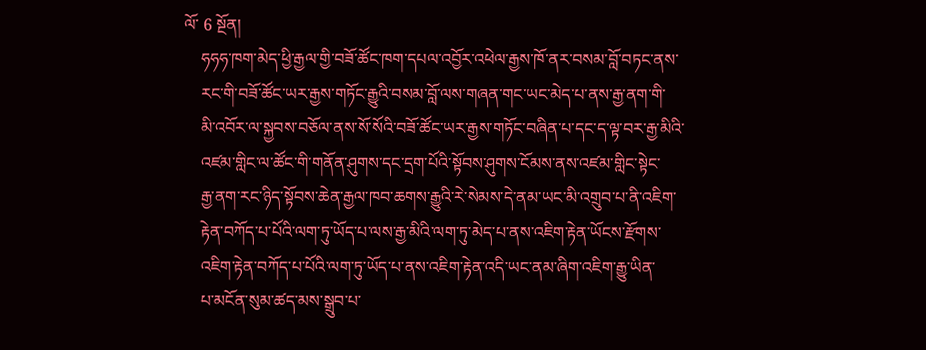ལོ་ 6 སྔོན།
    ཧཧཧ་ཁག་མེད་ཕྱི་རྒྱལ་གྱི་བཟོ་ཚོང་ཁག་དཔལ་འབྱོར་འཕེལ་རྒྱས་ཁོ་ནར་བསམ་བློ་བཏང་ནས་
    རང་གི་བཟོ་ཚོང་ཡར་རྒྱས་གཏོང་རྒྱུའི་བསམ་བློ་ལས་གཞན་གང་ཡང་མེད་པ་ནས་རྒྱ་ནག་གི་
    མི་འབོར་ལ་སྐྱབས་བཅོལ་ནས་སོ་སོའི་བཟོ་ཚོང་ཡར་རྒྱས་གཏོང་བཞིན་པ་དང་ད་ལྟ་བར་རྒྱ་མིའི་
    འཛམ་གླིང་ལ་ཚོང་གི་གནོན་ཤུགས་དང་དྲག་པོའི་སྟོབས་ཤུགས་ངོམས་ནས་འཛམ་གླིང་སྟེང་
    རྒྱ་ནག་རང་ཉིད་སྟོབས་ཆེན་རྒྱལ་ཁབ་ཆགས་རྒྱུའི་རེ་སེམས་དེ་ནམ་ཡང་མི་འགྲུབ་པ་ནི་འཇིག་
    རྟེན་བཀོད་པ་པོའི་ལག་ཏུ་ཡོད་པ་ལས་རྒྱ་མིའི་ལག་ཏུ་མེད་པ་ནས་འཇིག་རྟེན་ཡོངས་རྫོགས་
    འཇིག་རྟེན་བཀོད་པ་པོའི་ལག་ཏུ་ཡོད་པ་ནས་འཇིག་རྟེན་འདི་ཡང་ནམ་ཞིག་འཇིག་རྒྱུ་ཡིན་
    པ་མངོན་སུམ་ཚད་མས་སྒྲུབ་པ་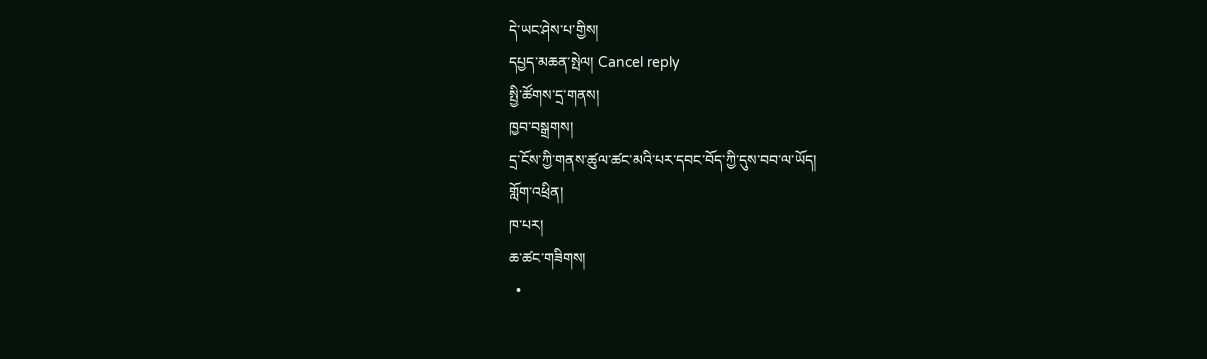དེ་ཡང་ཤེས་པ་གྱིས།
དཔྱད་མཆན་སྤེལ། Cancel reply
སྤྱི་ཚོགས་དྲ་གནས།
ཁྱབ་བསྒྲགས།
དྲ་ངོས་ཀྱི་གནས་ཚུལ་ཚང་མའི་པར་དབང་བོད་ཀྱི་དུས་བབ་ལ་ཡོད།
གློག་འཕྲིན།
ཁ་པར།
ཆ་ཚང་གཟིགས།
  •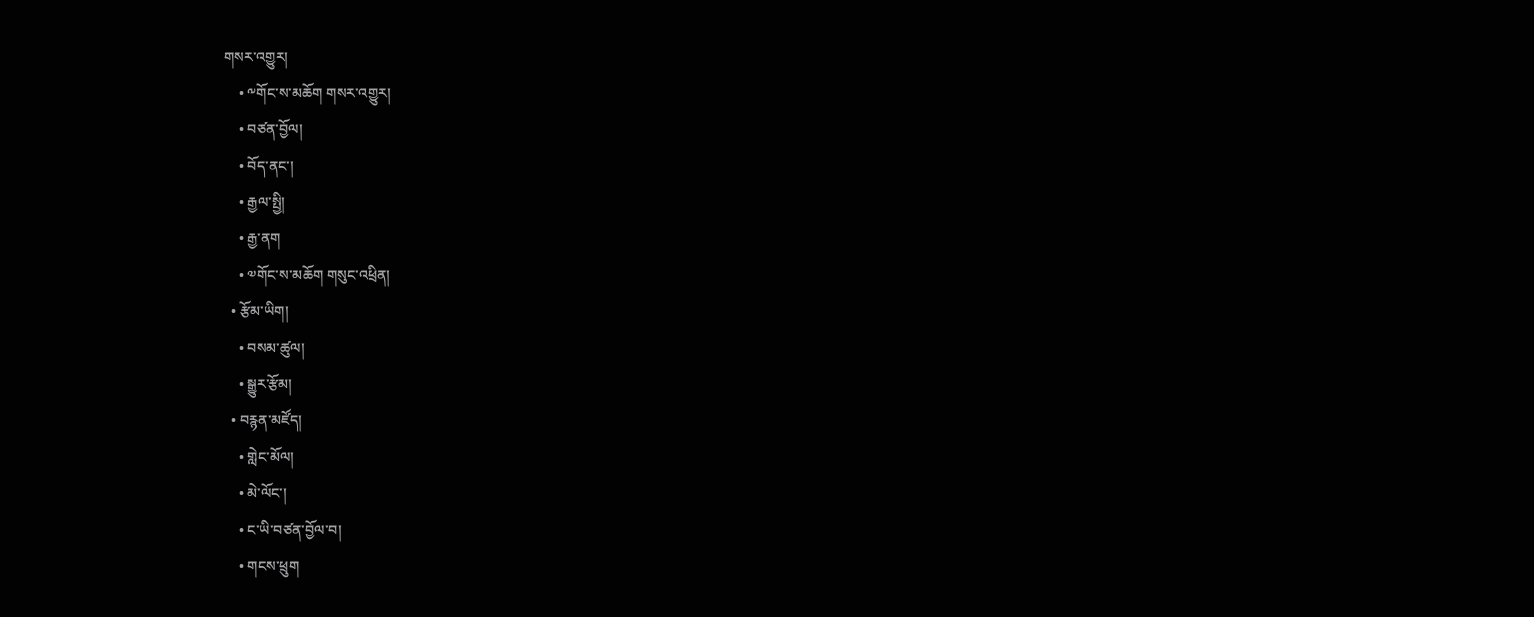གསར་འགྱུར།
    • ༸གོང་ས་མཆོག གསར་འགྱུར།
    • བཙན་བྱོལ།
    • བོད་ནང་།
    • རྒྱལ་སྤྱི།
    • རྒྱ་ནག
    • ༧གོང་ས་མཆོག གསུང་འཕྲིན།
  • རྩོམ་ཡིག།
    • བསམ་ཚུལ།
    • སྒྱུར་རྩོམ།
  • བརྙན་མཛོད།
    • གླེང་མོལ།
    • མེ་ལོང་།
    • ང་ཡི་བཙན་བྱོལ་བ།
    • གངས་ཕྲུག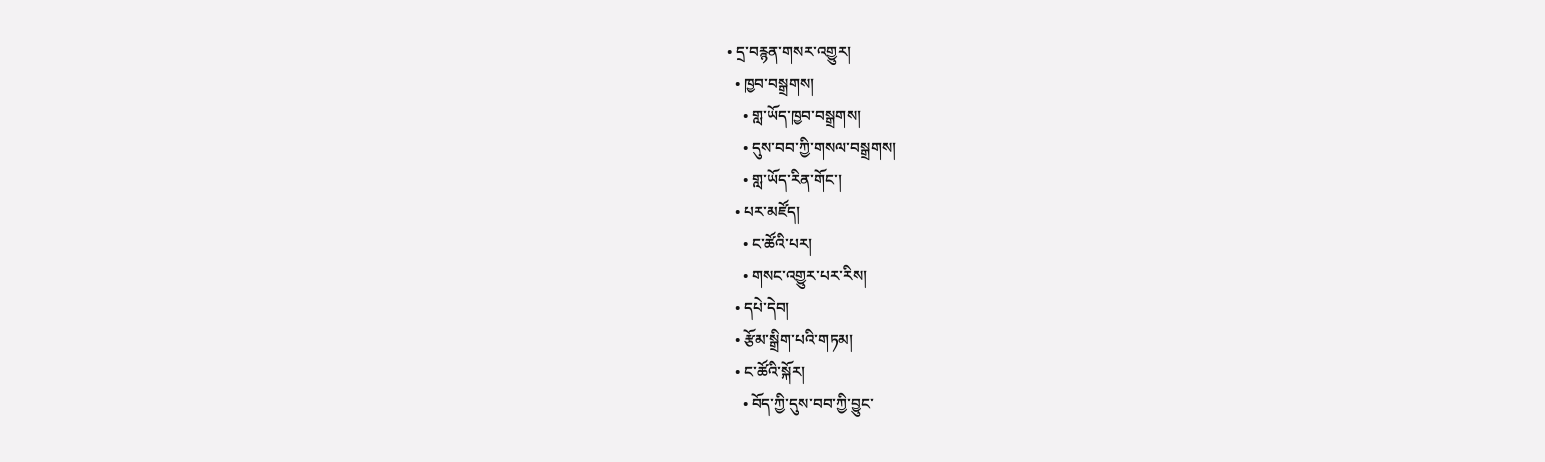• དྲ་བརྙན་གསར་འགྱུར།
  • ཁྱབ་བསྒྲགས།
    • གླ་ཡོད་ཁྱབ་བསྒྲགས།
    • དུས་བབ་ཀྱི་གསལ་བསྒྲགས།
    • གླ་ཡོད་རིན་གོང་།
  • པར་མཛོད།
    • ང་ཚོའི་པར།
    • གསང་འགྱུར་པར་རིས།
  • དཔེ་དེབ།
  • རྩོམ་སྒྲིག་པའི་གཏམ།
  • ང་ཚོའི་སྐོར།
    • བོད་ཀྱི་དུས་བབ་ཀྱི་བྱུང་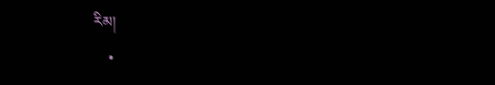རིམ།
    •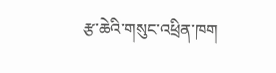རྩ་ཆེའི་གསུང་འཕྲིན་ཁག